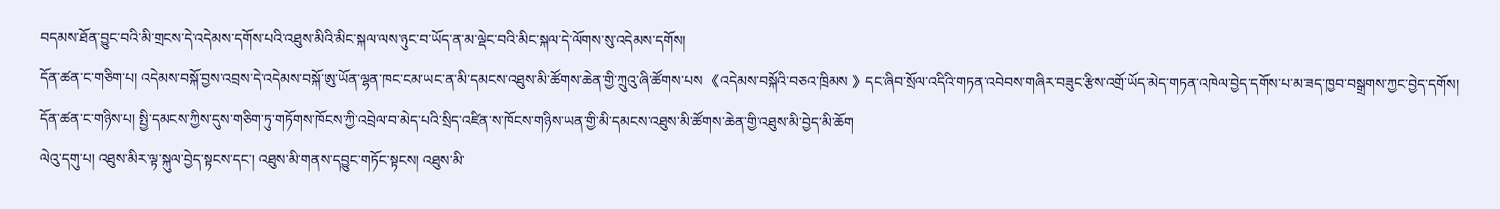བདམས་ཐོན་བྱུང་བའི་མི་གྲངས་དེ་འདེམས་དགོས་པའི་འཐུས་མིའི་མིང་སྐལ་ལས་ཉུང་བ་ཡོད་ན་མ་ལྡེང་བའི་མིང་སྐལ་དེ་ལོགས་སུ་འདེམས་དགོས།
དོན་ཚན་ང་གཅིག་པ། འདེམས་བསྐོ་བྱས་འབྲས་དེ་འདེམས་བསྐོ་ཨུ་ཡོན་ལྷན་ཁང་ངམ་ཡང་ན་མི་དམངས་འཐུས་མི་ཚོགས་ཆེན་གྱི་ཀྲུའུ་ཞི་ཚོགས་པས 《འདེམས་བསྐོའི་བཅའ་ཁྲིམས 》དང་ཞིབ་སྲོལ་འདིའི་གཏན་འབེབས་གཞིར་བཟུང་རྩིས་འགྲོ་ཡོད་མེད་གཏན་འཁེལ་བྱེད་དགོས་པ་མ་ཟད་ཁྱབ་བསྒྲགས་ཀྱང་བྱེད་དགོས།
དོན་ཚན་ང་གཉིས་པ། སྤྱི་དམངས་ཀྱིས་དུས་གཅིག་ཏུ་གཏོགས་ཁོངས་ཀྱི་འབྲེལ་བ་མེད་པའི་སྲིད་འཛིན་ས་ཁོངས་གཉིས་ཡན་གྱི་མི་དམངས་འཐུས་མི་ཚོགས་ཆེན་གྱི་འཐུས་མི་བྱེད་མི་ཆོག
ལེའུ་དགུ་པ། འཐུས་མིར་ལྟ་སྐུལ་བྱེད་སྟངས་དང་། འཐུས་མི་གནས་དབྱུང་གཏོང་སྟངས། འཐུས་མི་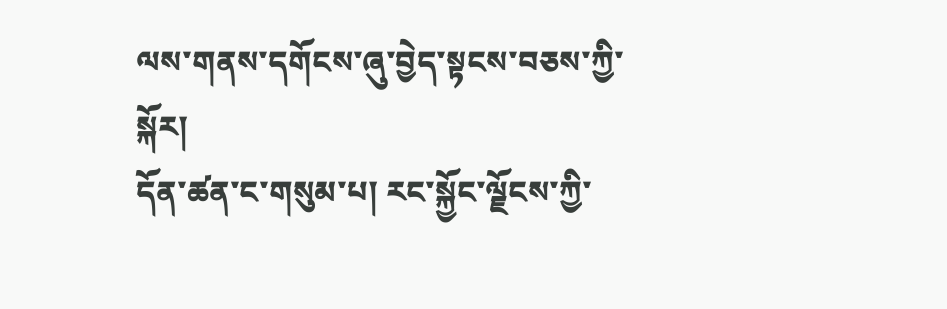ལས་གནས་དགོངས་ཞུ་བྱེད་སྟངས་བཅས་ཀྱི་སྐོར།
དོན་ཚན་ང་གསུམ་པ། རང་སྐྱོང་ལྗོངས་ཀྱི་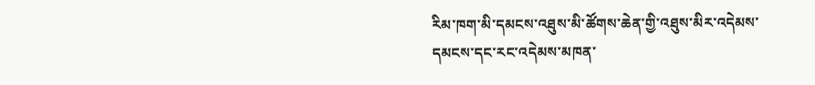རིམ་ཁག་མི་དམངས་འཐུས་མི་ཚོགས་ཆེན་གྱི་འཐུས་མིར་འདེམས་དམངས་དང་རང་འདེམས་མཁན་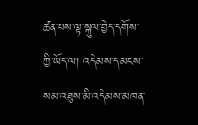ཚན་པས་ལྟ་སྐུལ་བྱེད་དགོས་ཀྱི་ཡོད་ལ། འདེམས་དམངས་སམ་འཐུས་མི་འདེམས་མཁན་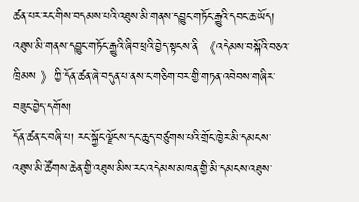ཚན་པར་རང་གིས་བདམས་པའི་འཐུས་མི་གནས་དབྱུང་གཏོང་རྒྱུའི་དབང་ཆ་ཡོད།
འཐུས་མི་གནས་དབྱུང་གཏོང་རྒྱུའི་ཞིབ་ཕྲའི་བྱེད་སྟངས་ནི 《འདེམས་བསྐོའི་བཅའ་ཁྲིམས 》ཀྱི་དོན་ཚན་ཞེ་བདུན་པ་ནས་ང་གཅིག་བར་གྱི་གཏན་འབེབས་གཞིར་བཟུང་བྱེད་དགོས།
དོན་ཚན་ང་བཞི་པ། རང་སྐྱོང་ལྗོངས་དང་ཆུད་བཙུགས་པའི་གྲོང་ཁྱེར་མི་དམངས་འཐུས་མི་ཚོགས་ཆེན་གྱི་འཐུས་མིས་རང་འདེམས་མཁན་གྱི་མི་དམངས་འཐུས་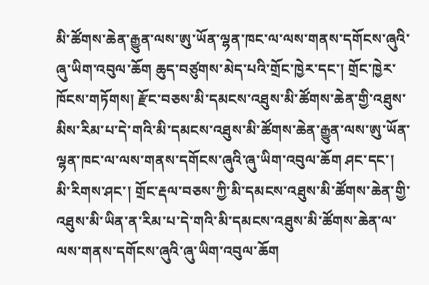མི་ཚོགས་ཆེན་རྒྱུན་ལས་ཨུ་ཡོན་ལྷན་ཁང་ལ་ལས་གནས་དགོངས་ཞུའི་ཞུ་ཡིག་འབུལ་ཆོག ཆུད་བཙུགས་མེད་པའི་གྲོང་ཁྱེར་དང་། གྲོང་ཁྱེར་ཁོངས་གཏོགས། རྫོང་བཅས་མི་དམངས་འཐུས་མི་ཚོགས་ཆེན་གྱི་འཐུས་མིས་རིམ་པ་དེ་གའི་མི་དམངས་འཐུས་མི་ཚོགས་ཆེན་རྒྱུན་ལས་ཨུ་ཡོན་ལྷན་ཁང་ལ་ལས་གནས་དགོངས་ཞུའི་ཞུ་ཡིག་འབུལ་ཆོག ཤང་དང་། མི་རིགས་ཤང་། གྲོང་རྡལ་བཅས་ཀྱི་མི་དམངས་འཐུས་མི་ཚོགས་ཆེན་གྱི་འཐུས་མི་ཡིན་ན་རིམ་པ་དེ་གའི་མི་དམངས་འཐུས་མི་ཚོགས་ཆེན་ལ་ལས་གནས་དགོངས་ཞུའི་ཞུ་ཡིག་འབུལ་ཆོག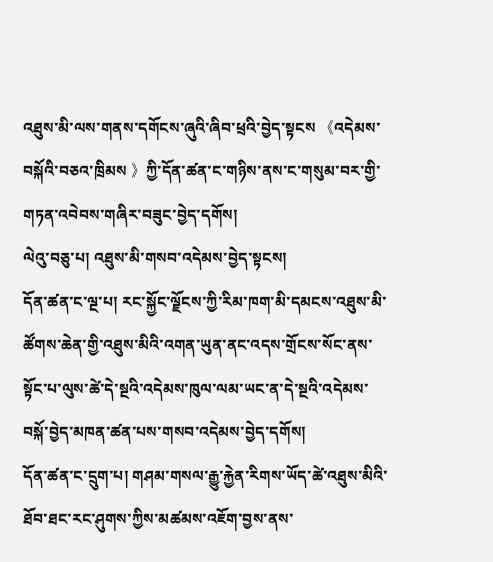འཐུས་མི་ལས་གནས་དགོངས་ཞུའི་ཞིབ་ཕྲའི་བྱེད་སྟངས 《འདེམས་བསྐོའི་བཅའ་ཁྲིམས 》ཀྱི་དོན་ཚན་ང་གཉིས་ནས་ང་གསུམ་བར་གྱི་གཏན་འབེབས་གཞིར་བཟུང་བྱེད་དགོས།
ལེའུ་བཅུ་པ། འཐུས་མི་གསབ་འདེམས་བྱེད་སྟངས།
དོན་ཚན་ང་ལྔ་པ། རང་སྐྱོང་ལྗོངས་ཀྱི་རིམ་ཁག་མི་དམངས་འཐུས་མི་ཚོགས་ཆེན་གྱི་འཐུས་མིའི་འགན་ཡུན་ནང་འདས་གྲོངས་སོང་ནས་སྟོང་པ་ལུས་ཚེ་དེ་སྔའི་འདེམས་ཁུལ་ལམ་ཡང་ན་དེ་སྔའི་འདེམས་བསྐོ་བྱེད་མཁན་ཚན་པས་གསབ་འདེམས་བྱེད་དགོས།
དོན་ཚན་ང་དྲུག་པ། གཤམ་གསལ་རྒྱུ་རྐྱེན་རིགས་ཡོད་ཚེ་འཐུས་མིའི་ཐོབ་ཐང་རང་ཤུགས་ཀྱིས་མཚམས་འཇོག་བྱས་ནས་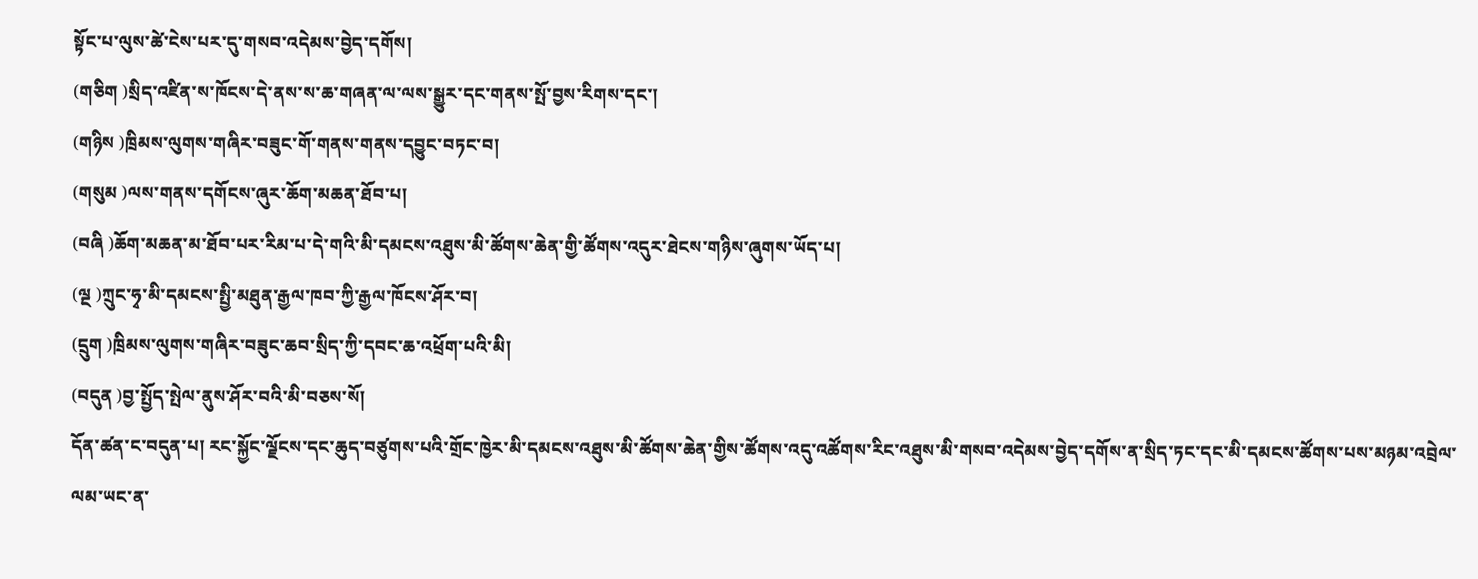སྟོང་པ་ལུས་ཚེ་ངེས་པར་དུ་གསབ་འདེམས་བྱེད་དགོས།
(གཅིག )སྲིད་འཛིན་ས་ཁོངས་དེ་ནས་ས་ཆ་གཞན་ལ་ལས་སྒྱུར་དང་གནས་སྤོ་བྱས་རིགས་དང་།
(གཉིས )ཁྲིམས་ལུགས་གཞིར་བཟུང་གོ་གནས་གནས་དབྱུང་བཏང་བ།
(གསུམ )ལས་གནས་དགོངས་ཞུར་ཆོག་མཆན་ཐོབ་པ།
(བཞི )ཆོག་མཆན་མ་ཐོབ་པར་རིམ་པ་དེ་གའི་མི་དམངས་འཐུས་མི་ཚོགས་ཆེན་གྱི་ཚོགས་འདུར་ཐེངས་གཉིས་ཞུགས་ཡོད་པ།
(ལྔ )ཀྲུང་ཧྭ་མི་དམངས་སྤྱི་མཐུན་རྒྱལ་ཁབ་ཀྱི་རྒྱལ་ཁོངས་ཤོར་བ།
(དྲུག )ཁྲིམས་ལུགས་གཞིར་བཟུང་ཆབ་སྲིད་ཀྱི་དབང་ཆ་འཕྲོག་པའི་མི།
(བདུན )བྱ་སྤྱོད་སྤེལ་ནུས་ཤོར་བའི་མི་བཅས་སོ།
དོན་ཚན་ང་བདུན་པ། རང་སྐྱོང་ལྗོངས་དང་ཆུད་བཙུགས་པའི་གྲོང་ཁྱེར་མི་དམངས་འཐུས་མི་ཚོགས་ཆེན་གྱིས་ཚོགས་འདུ་འཚོགས་རིང་འཐུས་མི་གསབ་འདེམས་བྱེད་དགོས་ན་སྲིད་ཏང་དང་མི་དམངས་ཚོགས་པས་མཉམ་འབྲེལ་ལམ་ཡང་ན་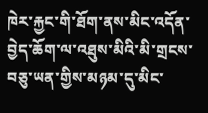ཁེར་རྐྱང་གི་ཐོག་ནས་མིང་འདོན་བྱེད་ཆོག་ལ་འཐུས་མིའི་མི་གྲངས་བཅུ་ཡན་གྱིས་མཉམ་དུ་མིང་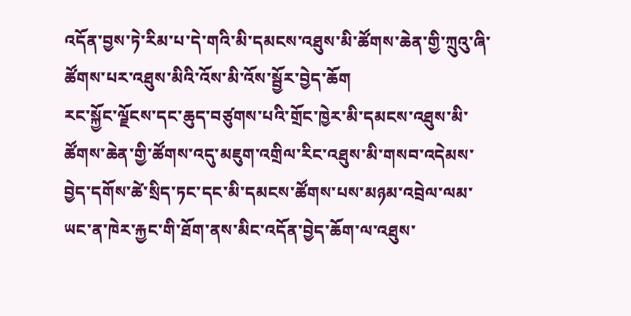འདོན་བྱས་ཏེ་རིམ་པ་དེ་གའི་མི་དམངས་འཐུས་མི་ཚོགས་ཆེན་གྱི་ཀྲུའུ་ཞི་ཚོགས་པར་འཐུས་མིའི་འོས་མི་འོས་སྦྱོར་བྱེད་ཆོག
རང་སྐྱོང་ལྗོངས་དང་ཆུད་བཙུགས་པའི་གྲོང་ཁྱེར་མི་དམངས་འཐུས་མི་ཚོགས་ཆེན་གྱི་ཚོགས་འདུ་མཇུག་འགྲིལ་རིང་འཐུས་མི་གསབ་འདེམས་བྱེད་དགོས་ཚེ་སྲིད་ཏང་དང་མི་དམངས་ཚོགས་པས་མཉམ་འབྲེལ་ལམ་ཡང་ན་ཁེར་རྐྱང་གི་ཐོག་ནས་མིང་འདོན་བྱེད་ཆོག་ལ་འཐུས་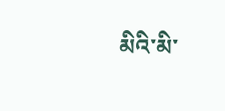མིའི་མི་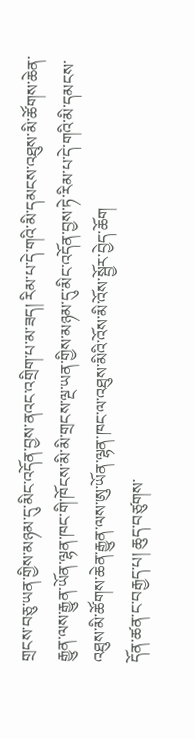གྲངས་བཅུ་ཡན་གྱིས་མཉམ་དུ་མིང་འདོན་བྱས་ནའང་འགྲིག་པ་མ་ཟད། རིམ་པ་དེ་གའི་མི་དམངས་འཐུས་མི་ཚོགས་ཆེན་རྒྱུན་ལས་རྒྱུན་ཡོན་ལྷན་ཁང་གི་ཁོངས་མི་མི་གྲངས་ལྔ་ཡན་གྱིས་མཉམ་དུ་མིང་འདོན་བྱས་ཏེ་རིམ་པ་དེ་གའི་མི་དམངས་འཐུས་མི་ཚོགས་ཆེན་རྒྱུན་ལས་ཨུ་ཡོན་ལྷན་ཁང་ལ་འཐུས་མིའི་འོས་མི་འོས་སྦྱོར་བྱེད་ཆོག
དོན་ཚན་ང་བརྒྱད་པ། ཆུད་བཙུགས་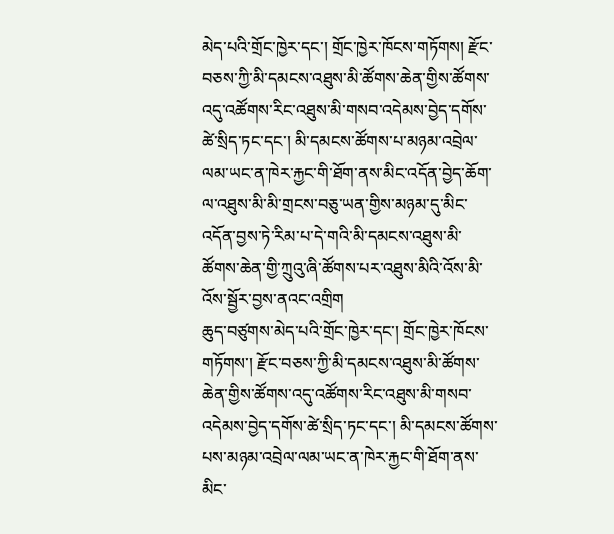མེད་པའི་གྲོང་ཁྱེར་དང་། གྲོང་ཁྱེར་ཁོངས་གཏོགས། རྫོང་བཅས་ཀྱི་མི་དམངས་འཐུས་མི་ཚོགས་ཆེན་གྱིས་ཚོགས་འདུ་འཚོགས་རིང་འཐུས་མི་གསབ་འདེམས་བྱེད་དགོས་ཚེ་སྲིད་ཏང་དང་། མི་དམངས་ཚོགས་པ་མཉམ་འབྲེལ་ལམ་ཡང་ན་ཁེར་རྐྱང་གི་ཐོག་ནས་མིང་འདོན་བྱེད་ཆོག་ལ་འཐུས་མི་མི་གྲངས་བཅུ་ཡན་གྱིས་མཉམ་དུ་མིང་འདོན་བྱས་ཏེ་རིམ་པ་དེ་གའི་མི་དམངས་འཐུས་མི་ཚོགས་ཆེན་གྱི་ཀྲུའུ་ཞི་ཚོགས་པར་འཐུས་མིའི་འོས་མི་འོས་སྦྱོར་བྱས་ནའང་འགྲིག
ཆུད་བཙུགས་མེད་པའི་གྲོང་ཁྱེར་དང་། གྲོང་ཁྱེར་ཁོངས་གཏོགས་། རྫོང་བཅས་ཀྱི་མི་དམངས་འཐུས་མི་ཚོགས་ཆེན་གྱིས་ཚོགས་འདུ་འཚོགས་རིང་འཐུས་མི་གསབ་འདེམས་བྱེད་དགོས་ཚེ་སྲིད་ཏང་དང་། མི་དམངས་ཚོགས་པས་མཉམ་འབྲེལ་ལམ་ཡང་ན་ཁེར་རྐྱང་གི་ཐོག་ནས་མིང་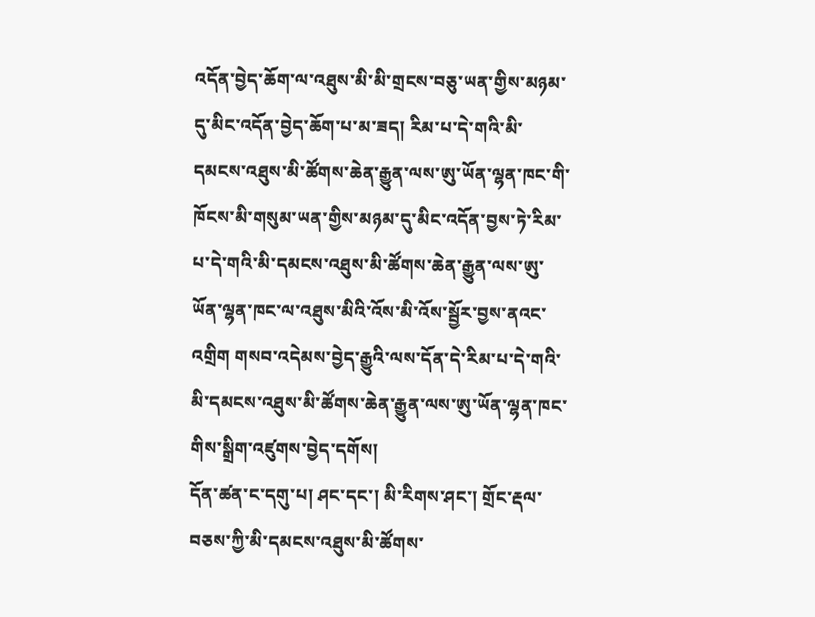འདོན་བྱེད་ཆོག་ལ་འཐུས་མི་མི་གྲངས་བཅུ་ཡན་གྱིས་མཉམ་དུ་མིང་འདོན་བྱེད་ཆོག་པ་མ་ཟད། རིམ་པ་དེ་གའི་མི་དམངས་འཐུས་མི་ཚོགས་ཆེན་རྒྱུན་ལས་ཨུ་ཡོན་ལྷན་ཁང་གི་ཁོངས་མི་གསུམ་ཡན་གྱིས་མཉམ་དུ་མིང་འདོན་བྱས་ཏེ་རིམ་པ་དེ་གའི་མི་དམངས་འཐུས་མི་ཚོགས་ཆེན་རྒྱུན་ལས་ཨུ་ཡོན་ལྷན་ཁང་ལ་འཐུས་མིའི་འོས་མི་འོས་སྦྱོར་བྱས་ནའང་འགྲིག གསབ་འདེམས་བྱེད་རྒྱུའི་ལས་དོན་དེ་རིམ་པ་དེ་གའི་མི་དམངས་འཐུས་མི་ཚོགས་ཆེན་རྒྱུན་ལས་ཨུ་ཡོན་ལྷན་ཁང་གིས་སྒྲིག་འཛུགས་བྱེད་དགོས།
དོན་ཚན་ང་དགུ་པ། ཤང་དང་། མི་རིགས་ཤང་། གྲོང་རྡལ་བཅས་ཀྱི་མི་དམངས་འཐུས་མི་ཚོགས་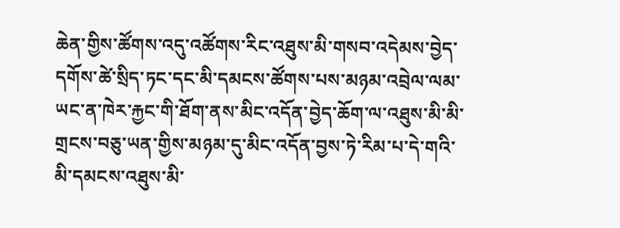ཆེན་གྱིས་ཚོགས་འདུ་འཚོགས་རིང་འཐུས་མི་གསབ་འདེམས་བྱེད་དགོས་ཚེ་སྲིད་ཏང་དང་མི་དམངས་ཚོགས་པས་མཉམ་འབྲེལ་ལམ་ཡང་ན་ཁེར་རྐྱང་གི་ཐོག་ནས་མིང་འདོན་བྱེད་ཆོག་ལ་འཐུས་མི་མི་གྲངས་བཅུ་ཡན་གྱིས་མཉམ་དུ་མིང་འདོན་བྱས་ཏེ་རིམ་པ་དེ་གའི་མི་དམངས་འཐུས་མི་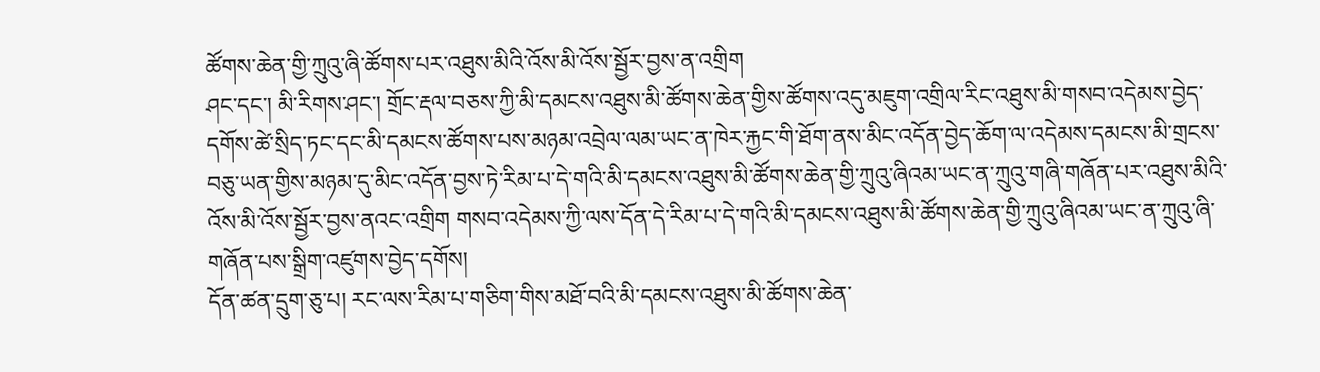ཚོགས་ཆེན་གྱི་ཀྲུའུ་ཞི་ཚོགས་པར་འཐུས་མིའི་འོས་མི་འོས་སྦྱོར་བྱས་ན་འགྲིག
ཤང་དང་། མི་རིགས་ཤང་། གྲོང་རྡལ་བཅས་ཀྱི་མི་དམངས་འཐུས་མི་ཚོགས་ཆེན་གྱིས་ཚོགས་འདུ་མཇུག་འགྲིལ་རིང་འཐུས་མི་གསབ་འདེམས་བྱེད་དགོས་ཚེ་སྲིད་ཏང་དང་མི་དམངས་ཚོགས་པས་མཉམ་འབྲེལ་ལམ་ཡང་ན་ཁེར་རྐྱང་གི་ཐོག་ནས་མིང་འདོན་བྱེད་ཆོག་ལ་འདེམས་དམངས་མི་གྲངས་བཅུ་ཡན་གྱིས་མཉམ་དུ་མིང་འདོན་བྱས་ཏེ་རིམ་པ་དེ་གའི་མི་དམངས་འཐུས་མི་ཚོགས་ཆེན་གྱི་ཀྲུའུ་ཞིའམ་ཡང་ན་ཀྲུའུ་གཞི་གཞོན་པར་འཐུས་མིའི་འོས་མི་འོས་སྦྱོར་བྱས་ནའང་འགྲིག གསབ་འདེམས་ཀྱི་ལས་དོན་དེ་རིམ་པ་དེ་གའི་མི་དམངས་འཐུས་མི་ཚོགས་ཆེན་གྱི་ཀྲུའུ་ཞིའམ་ཡང་ན་ཀྲུའུ་ཞི་གཞོན་པས་སྒྲིག་འཛུགས་བྱེད་དགོས།
དོན་ཚན་དྲུག་ཅུ་པ། རང་ལས་རིམ་པ་གཅིག་གིས་མཐོ་བའི་མི་དམངས་འཐུས་མི་ཚོགས་ཆེན་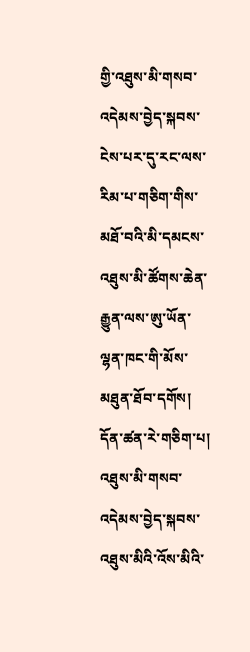གྱི་འཐུས་མི་གསབ་འདེམས་བྱེད་སྐབས་ངེས་པར་དུ་རང་ལས་རིམ་པ་གཅིག་གིས་མཐོ་བའི་མི་དམངས་འཐུས་མི་ཚོགས་ཆེན་རྒྱུན་ལས་ཨུ་ཡོན་ལྷན་ཁང་གི་མོས་མཐུན་ཐོབ་དགོས།
དོན་ཚན་རེ་གཅིག་པ། འཐུས་མི་གསབ་འདེམས་བྱེད་སྐབས་འཐུས་མིའི་འོས་མིའི་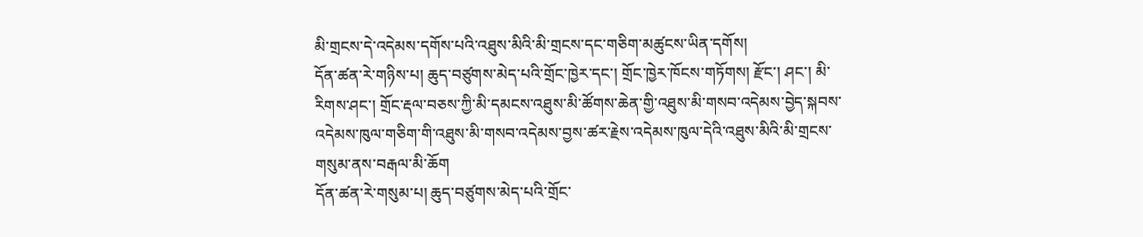མི་གྲངས་དེ་འདེམས་དགོས་པའི་འཐུས་མིའི་མི་གྲངས་དང་གཅིག་མཚུངས་ཡིན་དགོས།
དོན་ཚན་རེ་གཉིས་པ། ཆུད་བཙུགས་མེད་པའི་གྲོང་ཁྱེར་དང་། གྲོང་ཁྱེར་ཁོངས་གཏོགས། རྫོང་། ཤང་། མི་རིགས་ཤང་། གྲོང་རྡལ་བཅས་ཀྱི་མི་དམངས་འཐུས་མི་ཚོགས་ཆེན་གྱི་འཐུས་མི་གསབ་འདེམས་བྱེད་སྐབས་འདེམས་ཁུལ་གཅིག་གི་འཐུས་མི་གསབ་འདེམས་བྱས་ཚར་རྗེས་འདེམས་ཁུལ་དེའི་འཐུས་མིའི་མི་གྲངས་གསུམ་ནས་བརྒལ་མི་ཆོག
དོན་ཚན་རེ་གསུམ་པ། ཆུད་བཙུགས་མེད་པའི་གྲོང་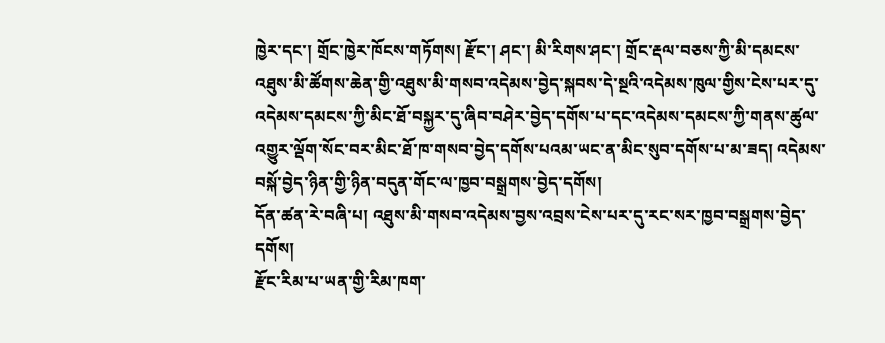ཁྱེར་དང་། གྲོང་ཁྱེར་ཁོངས་གཏོགས། རྫོང་། ཤང་། མི་རིགས་ཤང་། གྲོང་རྡལ་བཅས་ཀྱི་མི་དམངས་འཐུས་མི་ཚོགས་ཆེན་གྱི་འཐུས་མི་གསབ་འདེམས་བྱེད་སྐབས་དེ་སྔའི་འདེམས་ཁུལ་གྱིས་ངེས་པར་དུ་འདེམས་དམངས་ཀྱི་མིང་ཐོ་བསྐྱར་དུ་ཞིབ་བཤེར་བྱེད་དགོས་པ་དང་འདེམས་དམངས་ཀྱི་གནས་ཚུལ་འགྱུར་ལྡོག་སོང་བར་མིང་ཐོ་ཁ་གསབ་བྱེད་དགོས་པའམ་ཡང་ན་མིང་སུབ་དགོས་པ་མ་ཟད། འདེམས་བསྐོ་བྱེད་ཉིན་གྱི་ཉིན་བདུན་གོང་ལ་ཁྱབ་བསྒྲགས་བྱེད་དགོས།
དོན་ཚན་རེ་བཞི་པ། འཐུས་མི་གསབ་འདེམས་བྱས་འབྲས་ངེས་པར་དུ་རང་སར་ཁྱབ་བསྒྲགས་བྱེད་དགོས།
རྫོང་རིམ་པ་ཡན་གྱི་རིམ་ཁག་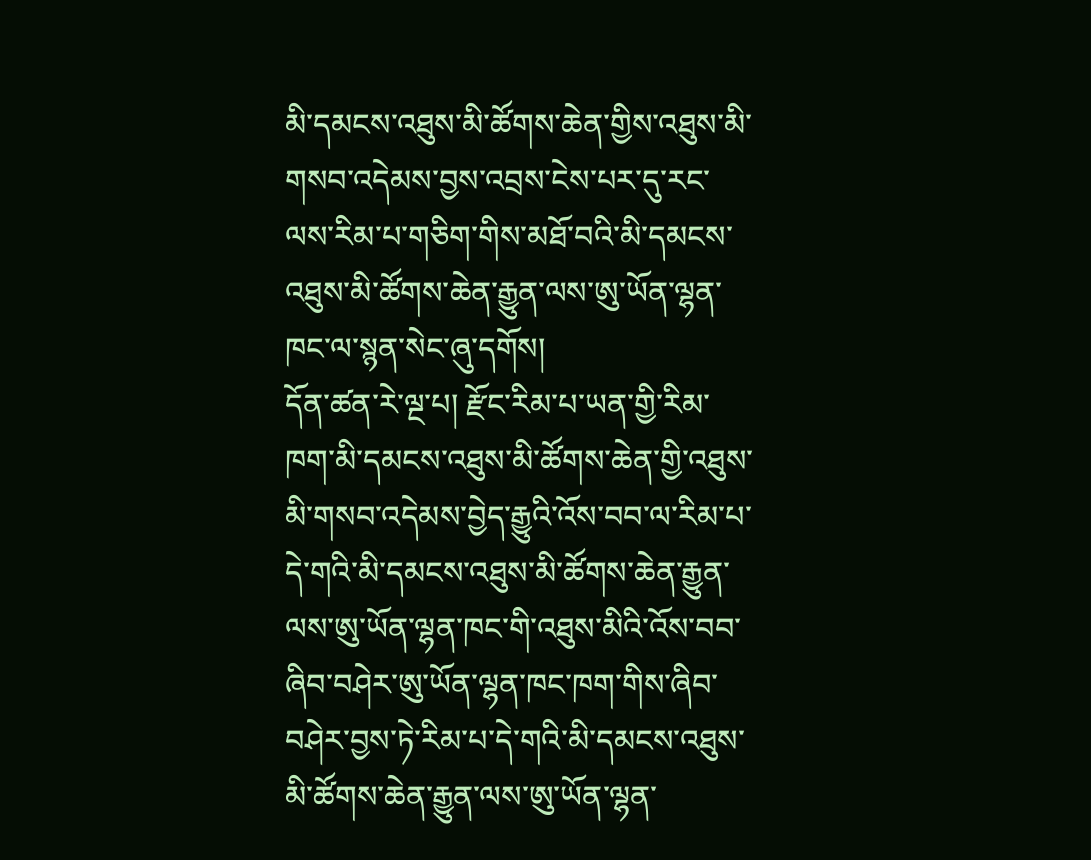མི་དམངས་འཐུས་མི་ཚོགས་ཆེན་གྱིས་འཐུས་མི་གསབ་འདེམས་བྱས་འབྲས་ངེས་པར་དུ་རང་ལས་རིམ་པ་གཅིག་གིས་མཐོ་བའི་མི་དམངས་འཐུས་མི་ཚོགས་ཆེན་རྒྱུན་ལས་ཨུ་ཡོན་ལྷན་ཁང་ལ་སྙན་སེང་ཞུ་དགོས།
དོན་ཚན་རེ་ལྔ་པ། རྫོང་རིམ་པ་ཡན་གྱི་རིམ་ཁག་མི་དམངས་འཐུས་མི་ཚོགས་ཆེན་གྱི་འཐུས་མི་གསབ་འདེམས་བྱེད་རྒྱུའི་འོས་བབ་ལ་རིམ་པ་དེ་གའི་མི་དམངས་འཐུས་མི་ཚོགས་ཆེན་རྒྱུན་ལས་ཨུ་ཡོན་ལྷན་ཁང་གི་འཐུས་མིའི་འོས་བབ་ཞིབ་བཤེར་ཨུ་ཡོན་ལྷན་ཁང་ཁག་གིས་ཞིབ་བཤེར་བྱས་ཏེ་རིམ་པ་དེ་གའི་མི་དམངས་འཐུས་མི་ཚོགས་ཆེན་རྒྱུན་ལས་ཨུ་ཡོན་ལྷན་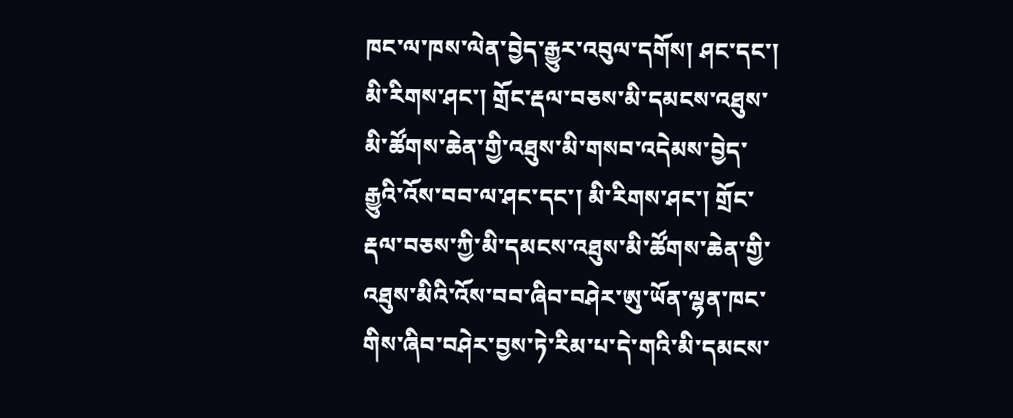ཁང་ལ་ཁས་ལེན་བྱེད་རྒྱུར་འབུལ་དགོས། ཤང་དང་། མི་རིགས་ཤང་། གྲོང་རྡལ་བཅས་མི་དམངས་འཐུས་མི་ཚོགས་ཆེན་གྱི་འཐུས་མི་གསབ་འདེམས་བྱེད་རྒྱུའི་འོས་བབ་ལ་ཤང་དང་། མི་རིགས་ཤང་། གྲོང་རྡལ་བཅས་ཀྱི་མི་དམངས་འཐུས་མི་ཚོགས་ཆེན་གྱི་འཐུས་མིའི་འོས་བབ་ཞིབ་བཤེར་ཨུ་ཡོན་ལྷན་ཁང་གིས་ཞིབ་བཤེར་བྱས་ཏེ་རིམ་པ་དེ་གའི་མི་དམངས་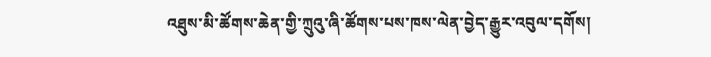འཐུས་མི་ཚོགས་ཆེན་གྱི་ཀྲུའུ་ཞི་ཚོགས་པས་ཁས་ལེན་བྱེད་རྒྱུར་འབུལ་དགོས།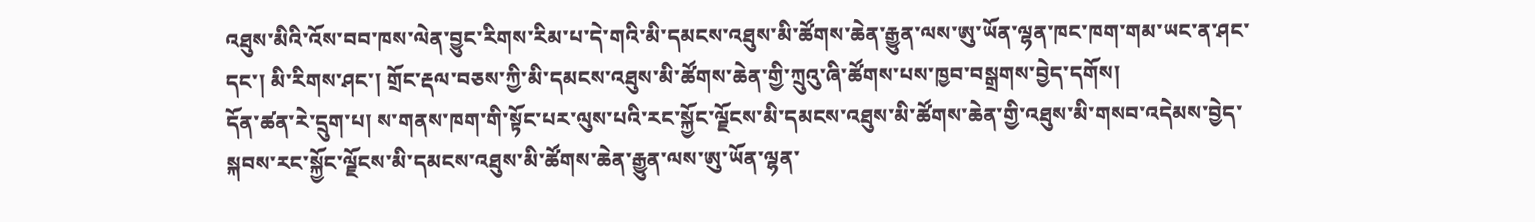འཐུས་མིའི་འོས་བབ་ཁས་ལེན་བྱུང་རིགས་རིམ་པ་དེ་གའི་མི་དམངས་འཐུས་མི་ཚོགས་ཆེན་རྒྱུན་ལས་ཨུ་ཡོན་ལྷན་ཁང་ཁག་གམ་ཡང་ན་ཤང་དང་། མི་རིགས་ཤང་། གྲོང་རྡལ་བཅས་ཀྱི་མི་དམངས་འཐུས་མི་ཚོགས་ཆེན་གྱི་ཀྲུའུ་ཞི་ཚོགས་པས་ཁྱབ་བསྒྲགས་བྱེད་དགོས།
དོན་ཚན་རེ་དྲུག་པ། ས་གནས་ཁག་གི་སྟོང་པར་ལུས་པའི་རང་སྐྱོང་ལྗོངས་མི་དམངས་འཐུས་མི་ཚོགས་ཆེན་གྱི་འཐུས་མི་གསབ་འདེམས་བྱེད་སྐབས་རང་སྐྱོང་ལྗོངས་མི་དམངས་འཐུས་མི་ཚོགས་ཆེན་རྒྱུན་ལས་ཨུ་ཡོན་ལྷན་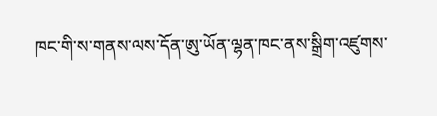ཁང་གི་ས་གནས་ལས་དོན་ཨུ་ཡོན་ལྷན་ཁང་ནས་སྒྲིག་འཛུགས་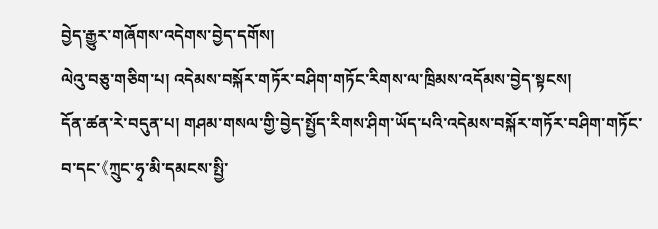བྱེད་རྒྱུར་གཞོགས་འདེགས་བྱེད་དགོས།
ལེའུ་བཅུ་གཅིག་པ། འདེམས་བསྐོར་གཏོར་བཤིག་གཏོང་རིགས་ལ་ཁྲིམས་འདོམས་བྱེད་སྟངས།
དོན་ཚན་རེ་བདུན་པ། གཤམ་གསལ་གྱི་བྱེད་སྤྱོད་རིགས་ཤིག་ཡོད་པའི་འདེམས་བསྐོར་གཏོར་བཤིག་གཏོང་བ་དང་《ཀྲུང་ཧྭ་མི་དམངས་སྤྱི་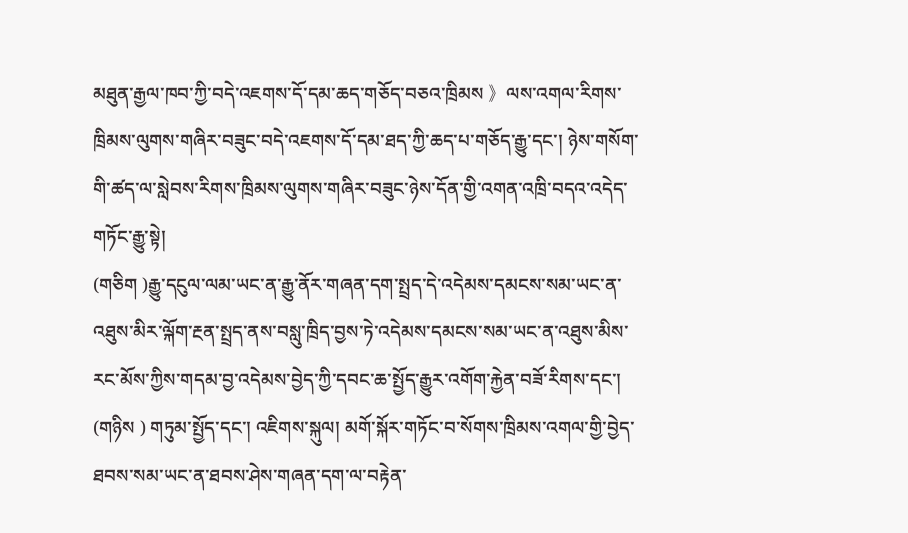མཐུན་རྒྱལ་ཁབ་ཀྱི་བདེ་འཇགས་དོ་དམ་ཆད་གཅོད་བཅའ་ཁྲིམས 》ལས་འགལ་རིགས་ཁྲིམས་ལུགས་གཞིར་བཟུང་བདེ་འཇགས་དོ་དམ་ཐད་ཀྱི་ཆད་པ་གཅོད་རྒྱུ་དང་། ཉེས་གསོག་གི་ཚད་ལ་སླེབས་རིགས་ཁྲིམས་ལུགས་གཞིར་བཟུང་ཉེས་དོན་གྱི་འགན་འཁྲི་བདའ་འདེད་གཏོང་རྒྱུ་སྟེ།
(གཅིག )རྒྱུ་དངུལ་ལམ་ཡང་ན་རྒྱུ་ནོར་གཞན་དག་སྤྲད་དེ་འདེམས་དམངས་སམ་ཡང་ན་འཐུས་མིར་ལྐོག་རྔན་སྤྲད་ནས་བསླུ་ཁྲིད་བྱས་ཏེ་འདེམས་དམངས་སམ་ཡང་ན་འཐུས་མིས་རང་མོས་ཀྱིས་གདམ་བྱ་འདེམས་བྱེད་ཀྱི་དབང་ཆ་སྤྱོད་རྒྱུར་འགོག་རྐྱེན་བཟོ་རིགས་དང་།
(གཉིས ) གཏུམ་སྤྱོད་དང་། འཇིགས་སྐུལ། མགོ་སྐོར་གཏོང་བ་སོགས་ཁྲིམས་འགལ་གྱི་བྱེད་ཐབས་སམ་ཡང་ན་ཐབས་ཤེས་གཞན་དག་ལ་བརྟེན་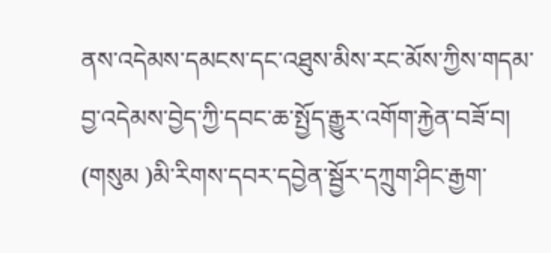ནས་འདེམས་དམངས་དང་འཐུས་མིས་རང་མོས་ཀྱིས་གདམ་བྱ་འདེམས་བྱེད་ཀྱི་དབང་ཆ་སྤྱོད་རྒྱུར་འགོག་རྐྱེན་བཟོ་བ།
(གསུམ )མི་རིགས་དབར་དབྱེན་སྦྱོར་དཀྲུག་ཤིང་རྒྱག་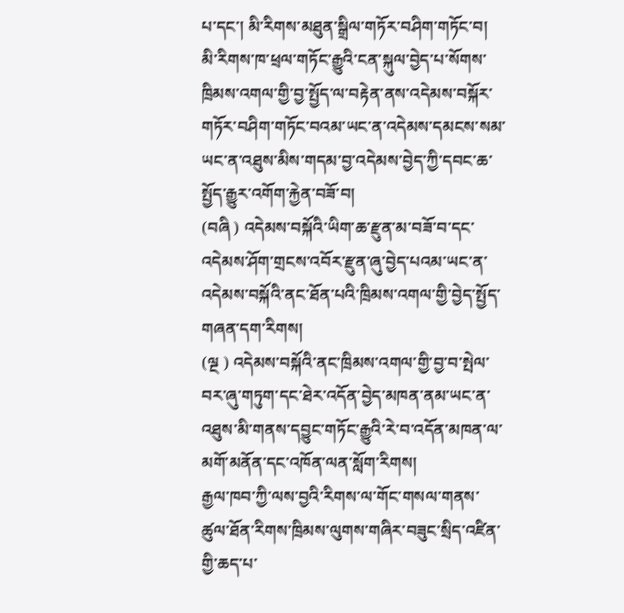པ་དང་། མི་རིགས་མཐུན་སྒྲིལ་གཏོར་བཤིག་གཏོང་བ། མི་རིགས་ཁ་ཕྲལ་གཏོང་རྒྱུའི་ངན་སྐུལ་བྱེད་པ་སོགས་ཁྲིམས་འགལ་གྱི་བྱ་སྤྱོད་ལ་བརྟེན་ནས་འདེམས་བསྐོར་གཏོར་བཤིག་གཏོང་བའམ་ཡང་ན་འདེམས་དམངས་སམ་ཡང་ན་འཐུས་མིས་གདམ་བྱ་འདེམས་བྱེད་ཀྱི་དབང་ཆ་སྤྱོད་རྒྱུར་འགོག་རྐྱེན་བཟོ་བ།
(བཞི ) འདེམས་བསྐོའི་ཡིག་ཆ་རྫུན་མ་བཟོ་བ་དང་འདེམས་ཤོག་གྲངས་འབོར་རྫུན་ཞུ་བྱེད་པའམ་ཡང་ན་འདེམས་བསྐོའི་ནང་ཐོན་པའི་ཁྲིམས་འགལ་གྱི་བྱེད་སྤྱོད་གཞན་དག་རིགས།
(ལྔ ) འདེམས་བསྐོའི་ནང་ཁྲིམས་འགལ་གྱི་བྱ་བ་སྤེལ་བར་ཞུ་གཏུག་དང་ཐེར་འདོན་བྱེད་མཁན་ནམ་ཡང་ན་འཐུས་མི་གནས་དབྱུང་གཏོང་རྒྱུའི་རེ་བ་འདོན་མཁན་ལ་མགོ་མནོན་དང་འཁོན་ལན་སློག་རིགས།
རྒྱལ་ཁབ་ཀྱི་ལས་བྱའི་རིགས་ལ་གོང་གསལ་གནས་ཚུལ་ཐོན་རིགས་ཁྲིམས་ལུགས་གཞིར་བཟུང་སྲིད་འཛིན་གྱི་ཆད་པ་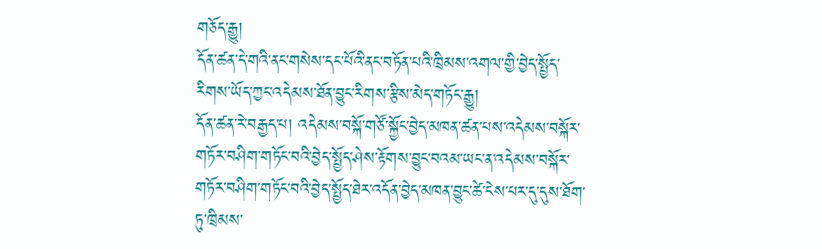གཅོད་རྒྱུ།
དོན་ཚན་དེ་གའི་ནང་གསེས་དང་པོའི་ནང་བཏོན་པའི་ཁྲིམས་འགལ་གྱི་བྱེད་སྤྱོད་རིགས་ཡོད་ཀྱང་འདེམས་ཐོན་བྱུང་རིགས་རྩིས་མེད་གཏོང་རྒྱུ།
དོན་ཚན་རེ་བརྒྱད་པ། འདེམས་བསྐོ་གཙོ་སྐྱོང་བྱེད་མཁན་ཚན་པས་འདེམས་བསྐོར་གཏོར་བཤིག་གཏོང་བའི་བྱེད་སྤྱོད་ཤེས་རྟོགས་བྱུང་བའམ་ཡང་ན་འདེམས་བསྐོར་གཏོར་བཤིག་གཏོང་བའི་བྱེད་སྤྱོད་ཐེར་འདོན་བྱེད་མཁན་བྱུང་ཚེ་ངེས་པར་དུ་དུས་ཐོག་ཏུ་ཁྲིམས་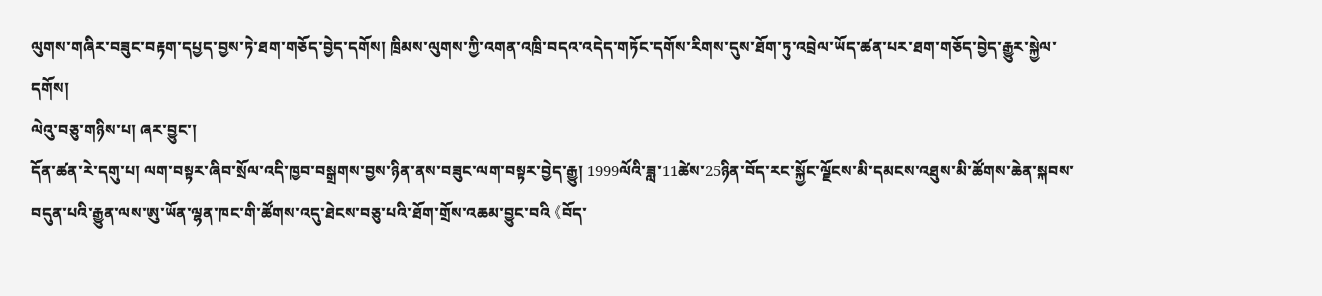ལུགས་གཞིར་བཟུང་བརྟག་དཔྱད་བྱས་ཏེ་ཐག་གཅོད་བྱེད་དགོས། ཁྲིམས་ལུགས་ཀྱི་འགན་འཁྲི་བདའ་འདེད་གཏོང་དགོས་རིགས་དུས་ཐོག་ཏུ་འབྲེལ་ཡོད་ཚན་པར་ཐག་གཅོད་བྱེད་རྒྱུར་སྐྱེལ་དགོས།
ལེའུ་བཅུ་གཉིས་པ། ཞར་བྱུང་།
དོན་ཚན་རེ་དགུ་པ། ལག་བསྟར་ཞིབ་སྲོལ་འདི་ཁྱབ་བསྒྲགས་བྱས་ཉིན་ནས་བཟུང་ལག་བསྟར་བྱེད་རྒྱུ། 1999ལོའི་ཟླ་11ཚེས་25ཉིན་བོད་རང་སྐྱོང་ལྗོངས་མི་དམངས་འཐུས་མི་ཚོགས་ཆེན་སྐབས་བདུན་པའི་རྒྱུན་ལས་ཨུ་ཡོན་ལྷན་ཁང་གི་ཚོགས་འདུ་ཐེངས་བཅུ་པའི་ཐོག་གྲོས་འཆམ་བྱུང་བའི 《བོད་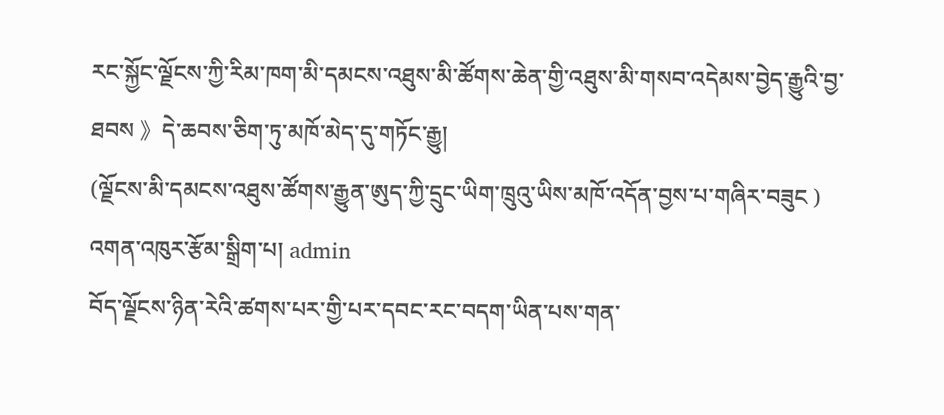རང་སྐྱོང་ལྗོངས་ཀྱི་རིམ་ཁག་མི་དམངས་འཐུས་མི་ཚོགས་ཆེན་གྱི་འཐུས་མི་གསབ་འདེམས་བྱེད་རྒྱུའི་བྱ་ཐབས 》དེ་ཆབས་ཅིག་ཏུ་མཁོ་མེད་དུ་གཏོང་རྒྱུ།
(ལྗོངས་མི་དམངས་འཐུས་ཚོགས་རྒྱུན་ཨུད་ཀྱི་དྲུང་ཡིག་ཁྲུའུ་ཡིས་མཁོ་འདོན་བྱས་པ་གཞིར་བཟུང )
འགན་འཁུར་རྩོམ་སྒྲིག་པ། admin
བོད་ལྗོངས་ཉིན་རེའི་ཚགས་པར་གྱི་པར་དབང་རང་བདག་ཡིན་པས་གན་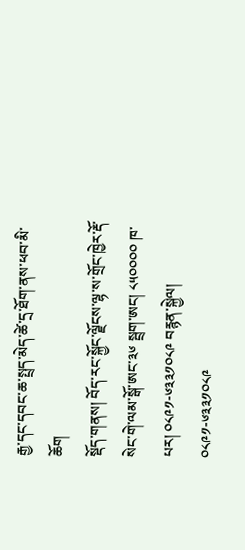རྒྱ་དང་དབང་ཆ་སྤྲད་མེད་ཚེ་དྲ་ཐོག་ནས་ཕབ་མི་ཆོག
སྡོད་གནས། བོད་རང་སྐྱོང་ལྗོངས་ལྷ་ས་གྲོང་ཁྱེར་རྡོ་སེང་གེ་ལམ་སྒོ་ཨང་༣༦ སྦྲག་ཨང། ༨༥༠༠༠༠ ཁ་པར། ༠༨༩༡-༦༣༣༡༠༨༩ བརྙན་སྐྱེལ། ༠༨༩༡-༦༣༣༡༠༨༩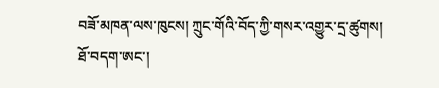བཟོ་མཁན་ལས་ཁུངས། ཀྲུང་གོའི་བོད་ཀྱི་གསར་འགྱུར་དྲ་ཚུགས།
ཐོ་བདག་ཨང་།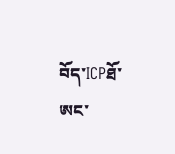བོད་ICPཐོ་ཨང་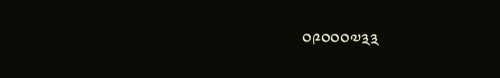༠༩༠༠༠༧༣༣